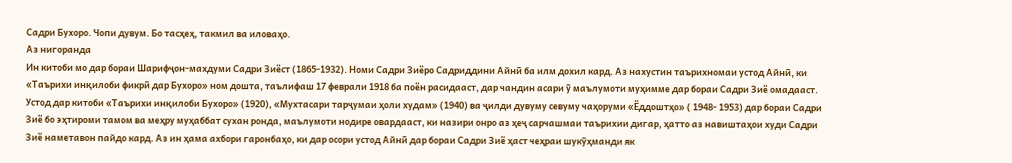Садри Бухоро. Чопи дувум. Бо тасҳеҳ, такмил ва иловаҳо.
Аз нигоранда
Ин китоби мо дар бораи Шарифҷон-махдуми Садри Зиёст (1865-1932). Номи Садри Зиёро Садриддини Айнӣ ба илм дохил кард. Аз нахустин таърихномаи устод Айнӣ, ки «Таърихи инқилоби фикрӣ дар Бухоро» ном дошта, таълифаш 17 феврали 1918 ба поён расидааст, дар чандин асари ӯ маълумоти муҳимме дар бораи Садри Зиё омадааст.
Устод дар китоби «Таърихи инқилоби Бухоро» (1920), «Мухтасари тарҷумаи ҳоли худам» (1940) ва ҷилди дувуму севуму чаҳоруми «Ёддоштҳо» ( 1948- 1953) дар бораи Садри Зиё бо эҳтироми тамом ва меҳру муҳаббат сухан ронда, маълумоти нодире овардааст, ки назири онро аз ҳеҷ сарчашмаи таърихии дигар, ҳатто аз навиштаҳои худи Садри Зиё наметавон пайдо кард. Аз ин ҳама ахбори гаронбаҳо, ки дар осори устод Айнӣ дар бораи Садри Зиё ҳаст чеҳраи шукӯҳманди як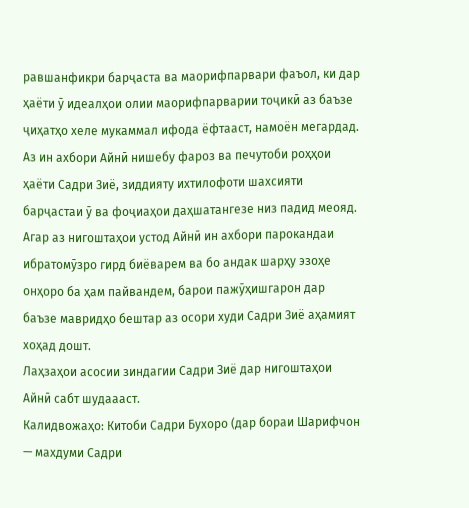равшанфикри барҷаста ва маорифпарвари фаъол, ки дар ҳаёти ӯ идеалҳои олии маорифпарварии тоҷикӣ аз баъзе ҷиҳатҳо хеле мукаммал ифода ёфтааст, намоён мегардад. Аз ин ахбори Айнӣ нишебу фароз ва печутоби роҳҳои ҳаёти Садри Зиё, зиддияту ихтилофоти шахсияти барҷастаи ӯ ва фоҷиаҳои даҳшатангезе низ падид меояд. Агар аз нигоштаҳои устод Айнӣ ин ахбори парокандаи ибратомӯзро гирд биёварем ва бо андак шарҳу эзоҳе онҳоро ба ҳам пайвандем, барои пажӯҳишгарон дар баъзе мавридҳо бештар аз осори худи Садри Зиё аҳамият хоҳад дошт.
Лаҳзаҳои асосии зиндагии Садри Зиё дар нигоштаҳои Айнӣ сабт шудаааст.
Калидвожаҳо: Китоби Садри Бухоро (дар бораи Шарифчон — махдуми Садри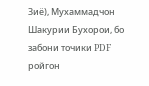Зиё), Мухаммадчон Шакурии Бухорои, бо забони точики PDF ройгон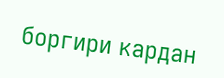боргири кардан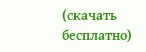(скачать бесплатно)